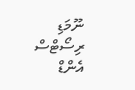ނޫމަޑި ރިސޯޓްސް އެންޑް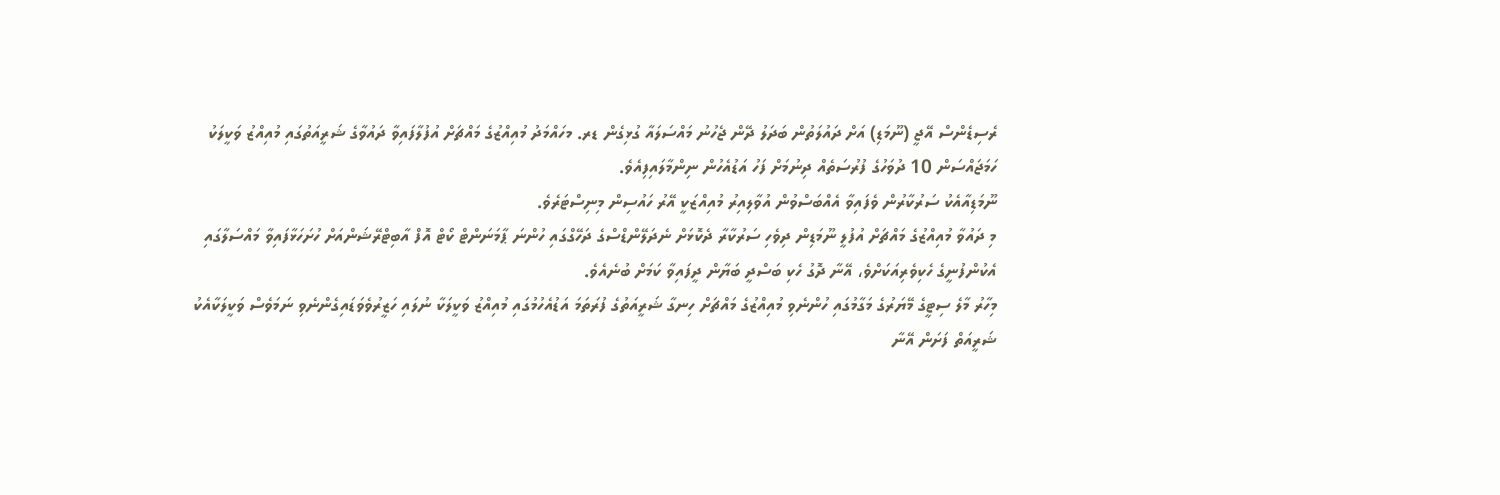ރެސިޑެންސް އޭޖީ (ނޫމަޑި) އަށް ދައުލަތުން ބަދަލު ދޭން ޖެހުނު މައްސަލައާ ގުޅިގެން ޑރ. މހައްމަދު މުއިއްޒުގެ މައްޗަށް އުފުލާފައިވާ ދައުވާގެ ޝަރީއަތުގައި މުއިއްޒު ވަކީލަކު ހަމަޖައްސަން 10 ދުވަހުގެ ފުރުސަތެއް ދިނުމަށް ފަހު އަޑުއެހުން ނިންމާލައިފިއެވެ.
ނޫމަޑިއާއެކު ސަރުކާރުން ވެފައިވާ އެއްބަސްވުން އުވާލިއިރު މުއިއްޒަކީ އޭރު ހައުސިން މިނިސްޓަރެވެ.
މި ދައުވާ މުއިއްޒުގެ މައްޗަށް އުފުލީ ނޫމަޑިން ދިވެހި ސަރުކާރާ ދެކޮޅަށް ނެދަލޭންޑްސްގެ ދަހޭގްގައި ހުންނަ ޕާމަނަންޓް ކޯޓް އޮފް އާބިޓްރޭޝަންއަށް ހުށަހަޅާފައިވާ މައްސަލާގައި އެކުންފުނީގެ ހެކިވެރިއަކަށްވެ، އޭނާ ދޮގު ހެކި ބަސްދީ ބަޔާން ދީފައިވާ ކަމަށް ބުނެއެވެ.
މިހާރު މާލެ ސިޓީގެ މޭޔަރުގެ މަގާމުގައި ހުންނެވި މުއިއްޒުގެ މައްޗަށް ހިނގާ ޝަރީއަތުގެ ފުރަތަމަ އަޑުއެހުމުގައި މުއިއްޒު ވަކީލަކާ ނުލައި ހަޒީރުވެވަޑައިގެންނެވި ނަމަވެސް ވަކީލަކާއެކު ޝަރީއަތް ފަށަން އޭނާ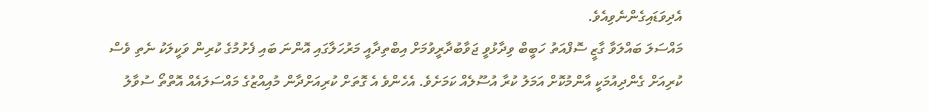އެދިވަޑައިގެންނެވިއެވެ.
މައްސަލަ ބައްލަވާ ގާޒީ ސޮފްއަތު ހަބީބް ވިދާޅުވީ ޖަވާބުދާރީވުމަށް އިބްތިދާއީ މަރުހަލާގައި އޮންނަ ބައި ފެށުމުގެ ކުރިން ވަކީލަކު ނެތި ވެސް ކުރިއަށް ގެންދިއުމަކީ އާންމުކޮށް އަމަލު ކުރާ އުސޫލެއް ކަމަށެވެ. އެހެންވެ އެ ގޮތަށް ކުރިއަށްދާން މުއިއްޒުގެ މައްސަލައެއް އޮތްތޯ ސުވާލު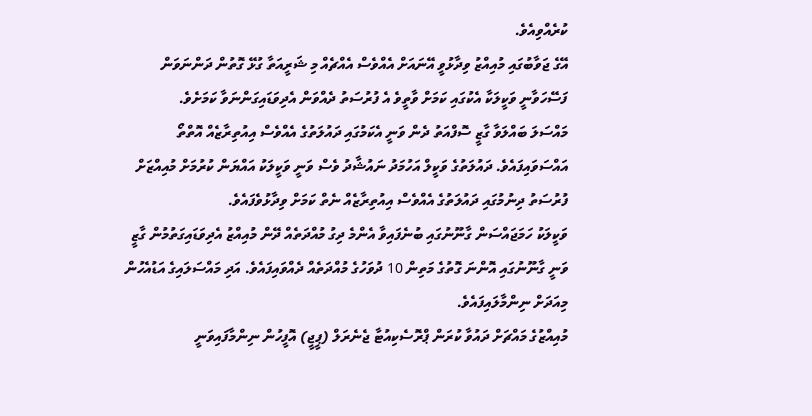ކުރެއްވިއެވެ.
އޭގެ ޖަވާބުގައި މުއިއްޒު ވިދާޅުވީ އޭނައަށް އެއްވެސް އެއްޗެއް މި ޝަރީއަތާ ގުޅޭ ގޮތުން ދަންނަވަން ފަސޭހަވާނީ ވަކީލަކާ އެކުގައި ކަމަށް ވާތީވެ އެ ފުރުސަތު ދެއްވަން އެދިވަޑައިގަންނަވާ ކަމަށެވެ.
މައްސަލަ ބައްލަވާ ގާޒީ ސޮފްއަތު ދެން ވަނީ އެކަމުގައި ދައުލަތުގެ އެއްވެސް އިއުތިރާޒެއް އޮތްތޯ އައްސަވައިފައެވެ. ދައުލަތުގެ ވަކީލް އަހުމަދު ނައުޝާދު ވެސް ވަނީ ވަކީލަކު އައްޔަން ކުރުމަށް މުއިއްޒަށް ފުރުސަތު ދިނުމުގައި ދައުލަތުގެ އެއްވެސް އިއުތިރާޒެއް ނެތް ކަމަށް ވިދާޅުވެފައެވެ.
ވަކީލަކު ހަމަޖައްސަން ގާނޫނުގައި ބުނެފައިވާ އެންމެ ދިގު މުއްދަތެއް ދޭން މުއިއްޒު އެދިވަޑައިގަތުމުން ގާޒީ ވަނީ ގާނޫނުގައި އޮންނަ ގޮތުގެ މަތިން 10 ދުވަހުގެ މުއްދަތެއް ދެއްވައިފައެވެ. އަދި މައްސަލައިގެ އަޑުއެހުން މިއަދަށް ނިންމާލައިފައެވެ.
މުއިއްޒުގެ މައްޗަށް ދައުވާ ކުރަން ޕްރޮސެކިއުޓާ ޖެނެރަލް (ޕީޖީ) އޮފީހުން ނިންމާފައިވަނީ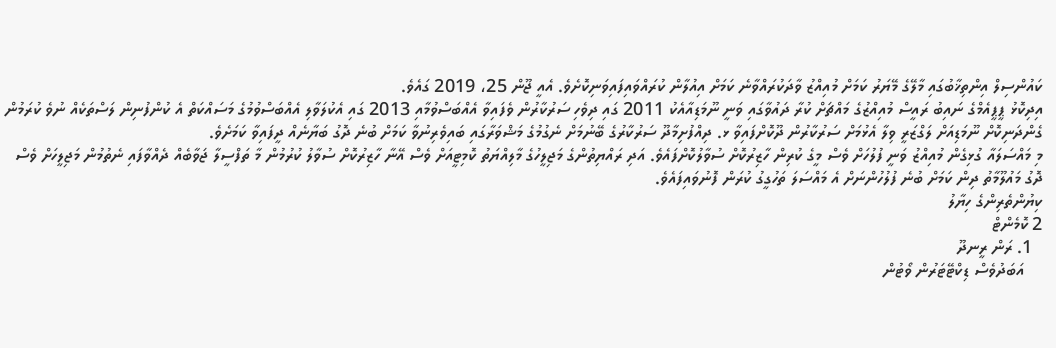ކައުންސިލް އިންތިޚާބުގައި މާލޭގެ މޭޔަރު ކަމަށް މުއިއްޒު ވާދަކުރައްވާނެ ކަމަށް އިއުލާން ކުރައްވައިފައިވަނިކޮށެވެ. އެއީ ޖޫން 25، 2019 ގައެވެ.
އިދިކޮޅު ޕީޕީއެމްގެ ނައިބު ރައީސް މުއިއްޒުގެ މައްޗަށް ކުރާ ދައުވާގައި ވަނީ ނޫމަޑިއާއެކު 2011 ގައި ދިވެހި ސަރުކާރުން ވެފައިވާ އެއްބަސްވުމާއި 2013 ގައި އެކުލަވާލި އެއްބަސްވުމުގެ މަސައްކަތް އެ ކުންފުނިން ލަސްތަކެއް ނުވެ ކުރަމުން ގެންދަނިކޮށް ނޫމަޑިއަށް ލަގްޒަރީ ވިލާ އެޅުމަށް ސަރުކާރުން ދޫކޮށްފައިވާ ޅ. ދިއްފުށިމާދޫ ސަރުކާރުގެ ބޭނުމަށް ނެގުމުގެ މަޝްވަރާގައި ބައިވެރިނުވާ ކަމަށް ބުނެ ދޮގު ބަޔާނެއް ދީފައިވާ ކަމަށެވެ.
މި މައްސަލައާ ގުޅިގެން މުއިއްޒު ވަނީ ފުލުހަށް ވެސް މީގެ ކުރިން ހާޒިރުކޮށް ސުވާލުކޮށްފައެވެ. އަދި ރައްޔިތުންގެ މަޖިލީހުގެ މާލިއްޔަތު ކޮމިޓީއަށް ވެސް އޭނާ ހާޒިރުކޮށް ސުވާލު ކުރުމުން މާ ތަފްސީލާ ޖަވާބެއް ދެއްވާފައި ނެތުމުން މަޖިލީހަށް ވެސް ދޮގު މައުލޫމާތު ދިން ކަމަށް ބުނެ ފުލުހުންނަށް އެ މައްސަލަ ތަހުގީގު ކުރަން ފޮނުވައިފައެވެ.
ކިޔުންތެރިންގެ ހިޔާލު
2 ކޮމެންޓް
  1. ރަން ރީނދޫ
    އަބަދުވެސް ޑިކްޓޭޓަރުން ވޯޓުން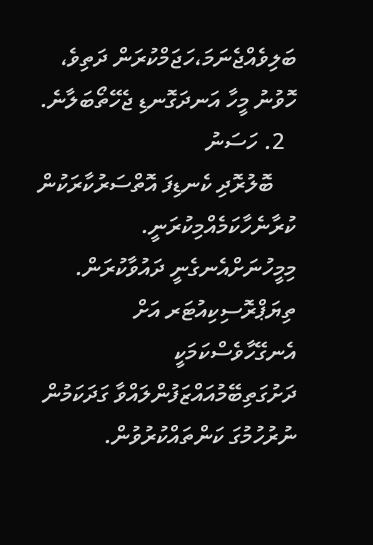ބަލިވެއްޖެނަމަ،ހަޖަމްކުރަން ދަތިވެ، ހޮވުނު މީހާ އަނދަގޮނޑި ޖެހޭތޯބަލާނެ.
  2. ހަސަނު
    ބޮލުރޮދި ކެނޑިފަ އޮތްސަރުކާރަކުން ކުރާނެހާކަމެއްމިކުރަނީ. މިމީހުނަށްއެނގެނީ ދައުވާކުރަން. ތިޔަޕްރޮސިކިއުޓަރ އަށް އެނގޭހާވެސްކަމަކީ ދަށުގަތިބޭމުއައްޒަފުންލައްވާ ގަދަކަމުން ނުރުހުމުގަ ކަންތައްކުރުވުން.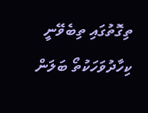ތިގޮތުގައި ތިބެވޭނީ ކިހާދުވަހަކުތޯ ބަލަން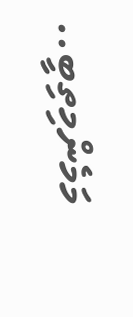މަމެންމިތިބީ..